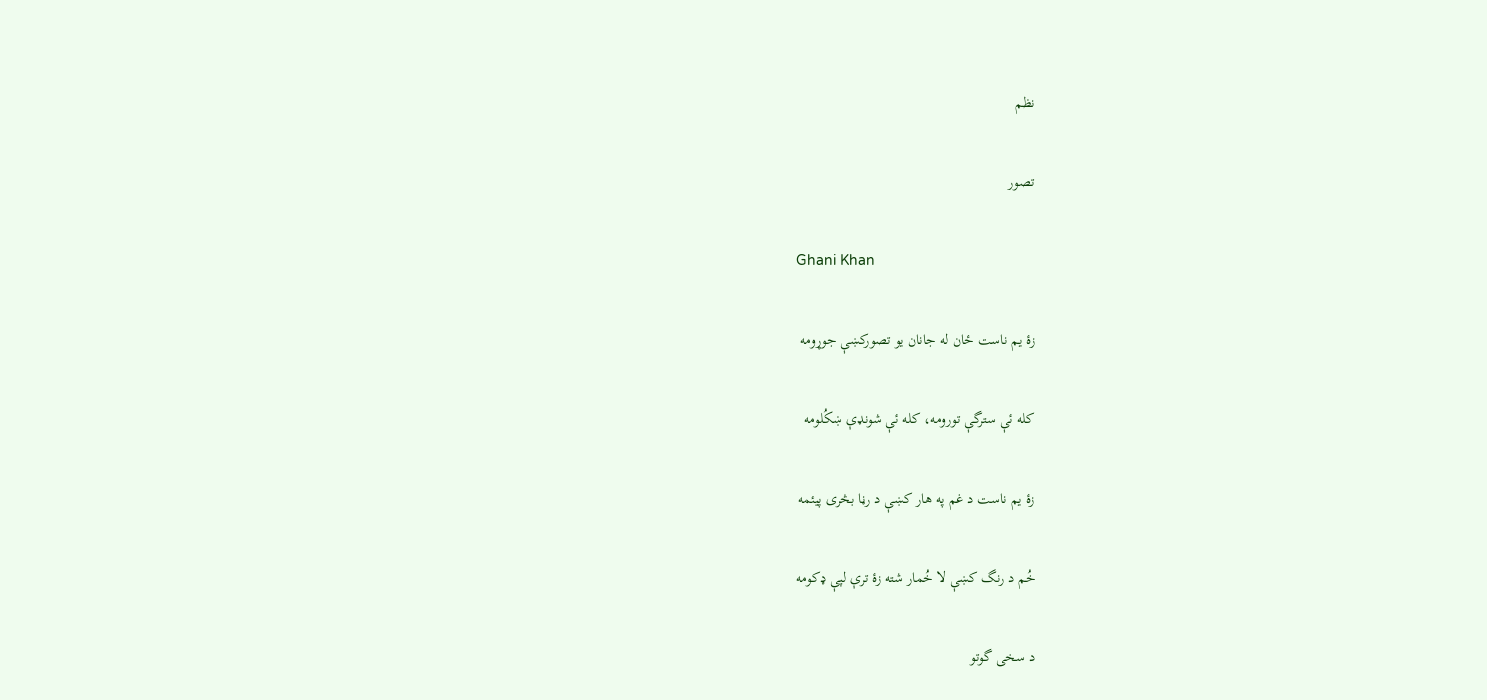نظم

تصور

Ghani Khan

زۀ يم ناست ځان له جانان يو تصورکښې جوړومه

کله ئې سترگې تورومه، کله ئې شونډې ښکُلومه

زۀ يم ناست د غم په هار کښې د رڼا بڅری پيئمه

خُم د رنگ کښې لا خُمار شته زۀ ترې لپې ډکومه

د سخی گوتو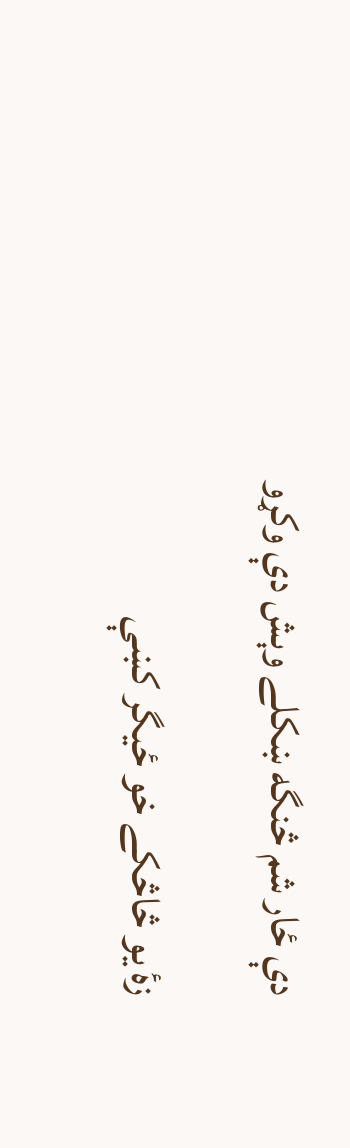دې ځار شم څنگه ښکلے وېش دې وکړو

زۀ يو څاڅکے خو ځيگر کښې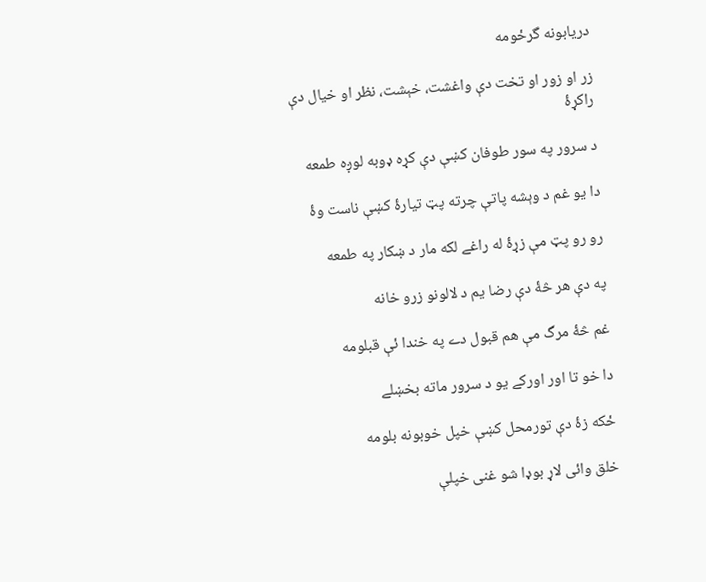دريابونه گرځومه

زر او زور او تخت دې واغشت، خېشت، نظر او خيال دې راکړۀ

د سرور په سور طوفان کښې دې کړه ډوبه لوږه طمعه

دا يو غم د وېشه پاتې چرته پټ تيارۀ کښې ناست وۀ

رو رو پټ مې زړۀ له راغے لکه مار د ښکار په طمعه

په دې هر څۀ دې رضا يم د لالونو زرو خانه

غم څۀ مرگ مې هم قبول دے په خندا ئې قبلومه

دا خو تا اور اورکے يو د سرور ماته بخښلے

ځکه زۀ دې تورمحل کښې خپل خوبونه بلومه

خلق وائی لاړ بوډا شو غنی خپلې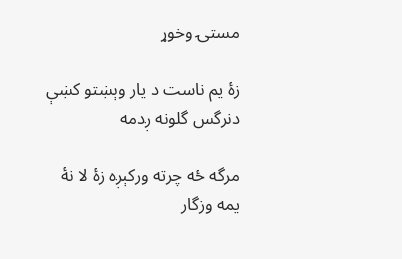مستۍ وخوړ

زۀ يم ناست د يار وېښتو کښې دنرگس گلونه ږدمه

مرگه ځه چرته ورکېږه زۀ لا نۀ يمه وزگار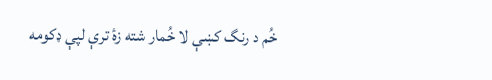خُم د رنگ کښې لا خُمار شته زۀ ترې لپې ډکومه